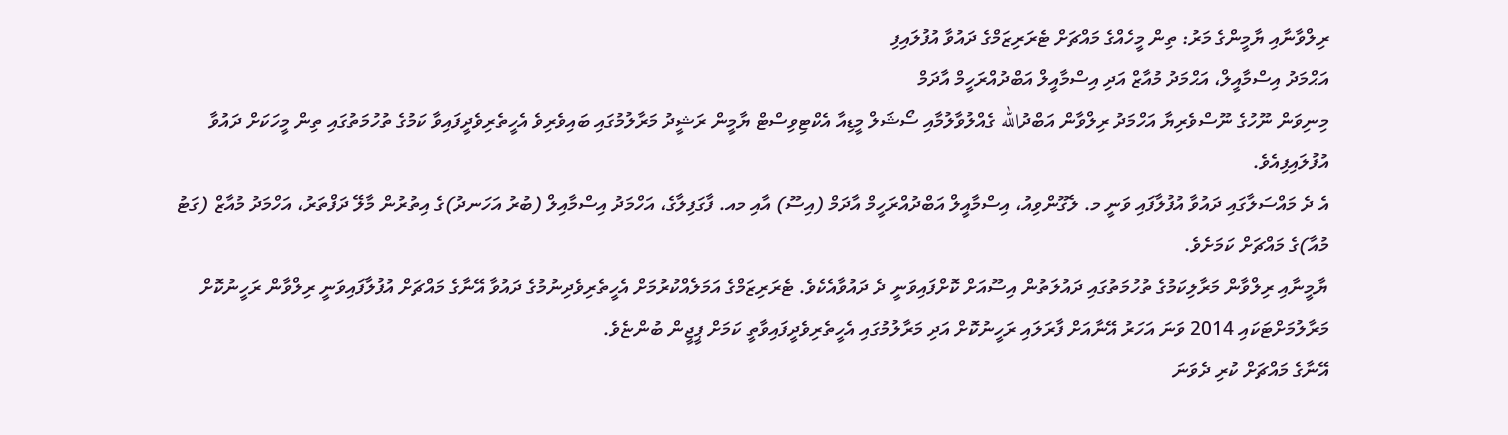ރިލްވާނާއި ޔާމީންގެ މަރު: ތިން މީހެއްގެ މައްޗަށް ޓެރަރިޒަމްގެ ދައުވާ އުފުލައިފި
އަޙްމަދު އިސްމާއީލް، އަޙްމަދު މުއާޒް އަދި އިސްމާއީލް އަބްދުއްރަހީމް އާދަމް
މިނިވަން ނޫހުގެ ނޫސްވެރިޔާ އަހްމަދު ރިލްވާން އަބްދުالله ގެއްލުވާލުމާއި ސޯޝަލް މީޑިއާ އެކްޓިވިސްޓް ޔާމީން ރަޝީދު މަރާލުމުގައި ބައިވެރިވެ އެހީތެރިވެދީފައިވާ ކަމުގެ ތުހުމަތުގައި ތިން މީހަކަށް ދައުވާ އުފުލައިފިއެވެ.
އެ ދެ މައްސަލާގައި ދައުވާ އުފުލާފައި ވަނީ މ. ލެގޫންވިއު، އިސްމާއީލް އަބްދުއްރަހީމް އާދަމް (އިސޫ) އާއި މއ. ފާގަފިލާގެ، އަހްމަދު އިސްމާއިލް (ބުރު އަހަނދު)ގެ އިތުރުން މާލޭ ދަފްތަރު، އަހްމަދު މުއާޒް (ގަޓު މުއާ)ގެ މައްޗަށް ކަމަށެވެ.
ޔާމީނާއި ރިލްވާން މަރާލިކަމުގެ ތުހުމަތުގައި ދައުލަތުން އިސޫއަށް ކޮށްފައިވަނީ ދެ ދައުވާއެކެވެ. ޓެރަރިޒަމްގެ އަމަލެއްކުރުމަށް އެހީތެރިވެދިނުމުގެ ދައުވާ އޭނާގެ މައްޗަށް އުފުލާފައިވަނީ ރިލްވާން ރަހީނުކޮށް މަރާލުމަށްޓަކައި 2014 ވަނަ އަހަރު އޭނާއަށް ފާރަލައި ރަހީނުކޮށް އަދި މަރާލުމުގައި އެހީތެރިވެދީފައިވާތީ ކަމަށް ޕީޖީން ބުންޏެވެ.
އޭނާގެ މައްޗަށް ކުރި ދެވަނަ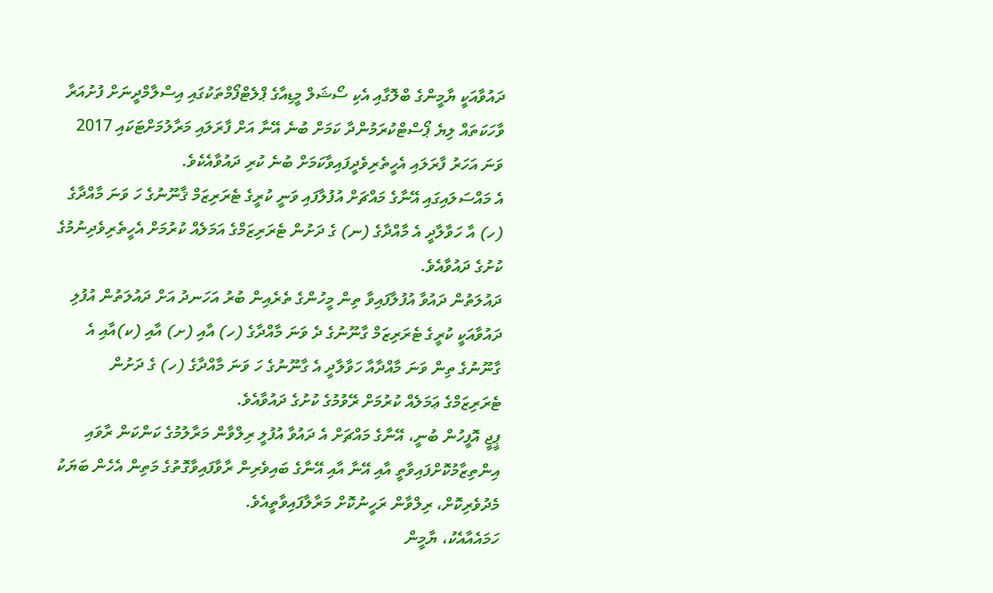ދައުވާއަކީ ޔާމީންގެ ބްލޮގާއި އެކި ސޯޝަލް މީޑިއާގެ ޕްލެޓްފޯމްތަކުގައި އިސްލާމްދީނަށް ފުށުއަރާ ވާހަކަތައް ލިޔެ ޕޯސްޓްކުރަމުންދާ ކަމަށް ބުނެ އޭނާ އަށް ފާރަލައި މަރާލުމަށްޓަކައި 2017 ވަނަ އަހަރު ފާރަލައި އެހީތެރިވެދީފައިވާކަމަށް ބުނެ ކުރި ދައުވާއެކެވެ.
އެ މައްސަލައިގައި އޭނާގެ މައްޗަށް އުފުލާފައި ވަނީ ކުރީގެ ޓެރަރިޒަމް ޤާނޫނުގެ ހަ ވަނަ މާއްދާގެ (ހ) އާ ހަވާލާދީ އެ މާއްދާގެ (ނ) ގެ ދަށުން ޓެރަރިޒަމްގެ އަމަލެއް ކުރުމަށް އެހީތެރިވެދިނުމުގެ ކުށުގެ ދައުވާއެވެ.
ދައުލަތުން ދައުވާ އުފުލާފައިވާ ތިން މީހުންގެ ތެރެއިން ބުރު އަހަނދު އަށް ދައުލަތުން އުފުލި ދައުވާއަކީ ކުރީގެ ޓެރަރިޒަމް ގާނޫނުގެ ދެ ވަނަ މާއްދާގެ (ހ) އާއި (ށ) އާއި (ކ)އާއި އެ ގާނޫނުގެ ތިން ވަނަ މާއްދާއާ ހަވާލާދީ އެ ގާނޫނުގެ ހަ ވަނަ މާއްދާގެ (ހ) ގެ ދަށުން ޓެރަރިޒަމްގެ ޢަމަލެއް ކުރުމަށް ރޭވުމުގެ ކުށުގެ ދައުވާއެވެ.
ޕީޖީ އޮފީހުން ބުނީ، އޭނާގެ މައްޗަށް އެ ދައުވާ އުފުލީ ރިލްވާން މަރާލުމުގެ ކަންކަން ރާވައި އިންތިޒާމުކޮށްފައިވާތީ އާއި އޭނާ އާއި އޭނާގެ ބައިވެރިން ރާވާފައިވާގޮތުގެ މަތިން އެހެން ބަޔަކު މެދުވެރިކޮށް، ރިލްވާން ރަހީނުކޮށް މަރާލާފައިވާތީއެވެ.
ހަމައެއާއެކު، ޔާމީން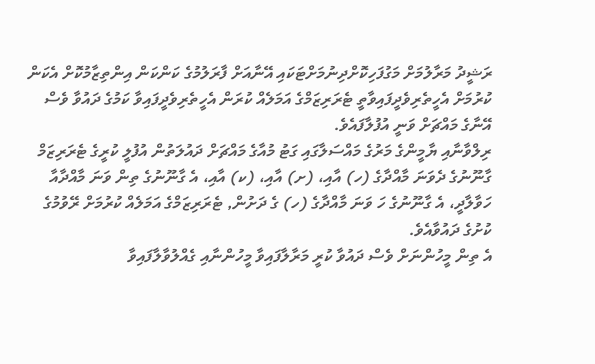ރަޝީދު މަރާލުމަށް މަގުފަހިކޮށްދިނުމަށްޓަކައި އޭނާއަށް ފާރަލުމުގެ ކަންކަން އިންތިޒާމުކޮށް އެކަން ކުރުމަށް އެހީތެރިވެދީފައިވާތީ ޓެރަރިޒަމްގެ އަމަލެއް ކުރަން އެހީތެރިވެދީފައިވާ ކަމުގެ ދައުވާ ވެސް އޭނާގެ މައްޗަށް ވަނީ އުފުލާފައެވެ.
ރިލްވާނާއި ޔާމީންގެ މަރުގެ މައްސަލާގައި ގަޓު މުއާގެ މައްޗަށް ދައުލަތުން އުފުލީ ކުރީގެ ޓެރަރިޒަމް ގާނޫނުގެ ދެވަނަ މާއްދާގެ (ހ) އާއި، (ށ) އާއި، (ކ) އާއި، އެ ގާނޫނުގެ ތިން ވަނަ މާއްދާއާ ހަވާލާދީ، އެ ގާނޫނުގެ ހަ ވަނަ މާއްދާގެ (ހ) ގެ ދަށުން, ޓެރަރިޒަމްގެ އަމަލެއް ކުރުމަށް ރޭވުމުގެ ކުށުގެ ދައުވާއެވެ.
އެ ތިން މީހުންނަށް ވެސް ދައުވާ ކުރީ މަރާލާފައިވާ މީހުންނާއި ގެއްލުވާލާފައިވާ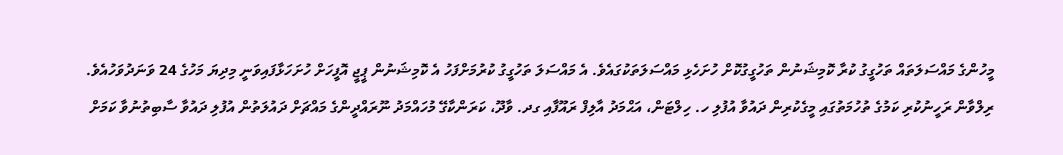މީހުންގެ މައްސަލަތައް ތަހުގީގު ކުރާ ކޮމިޝަނުން ތަހުގީގުކޮށް ހުށަހެޅި މައްސަލަތަކުގައެވެ. އެ މައްސަލަ ތަހުގީގު ކުރުމަށްފަހު އެ ކޮމިޝަނުން ޕީޖީ އޮފީހަށް ހުށަހަޅާފައިވަނީ މިދިޔަ މަހުގެ 24 ވަނަދުވަހުއެވެ.
ރިލްވާން ރަހީނުކުރި ކަމުގެ ތުހުމަތުގައި މީގެކުރިން ދައުވާ އުފުލި ހ. ހިލްޓަން، އަޙްމަދު އާލިފް ރައޫފާއި ގދ. ވާދޫ، ކަރަންކާގޭ މުހައްމަދު ނޫރައްދީންގެ މައްޗަށް ދައުލަތުން އުފުލި ދައުވާ ސާބިތުނުވާ ކަމަށް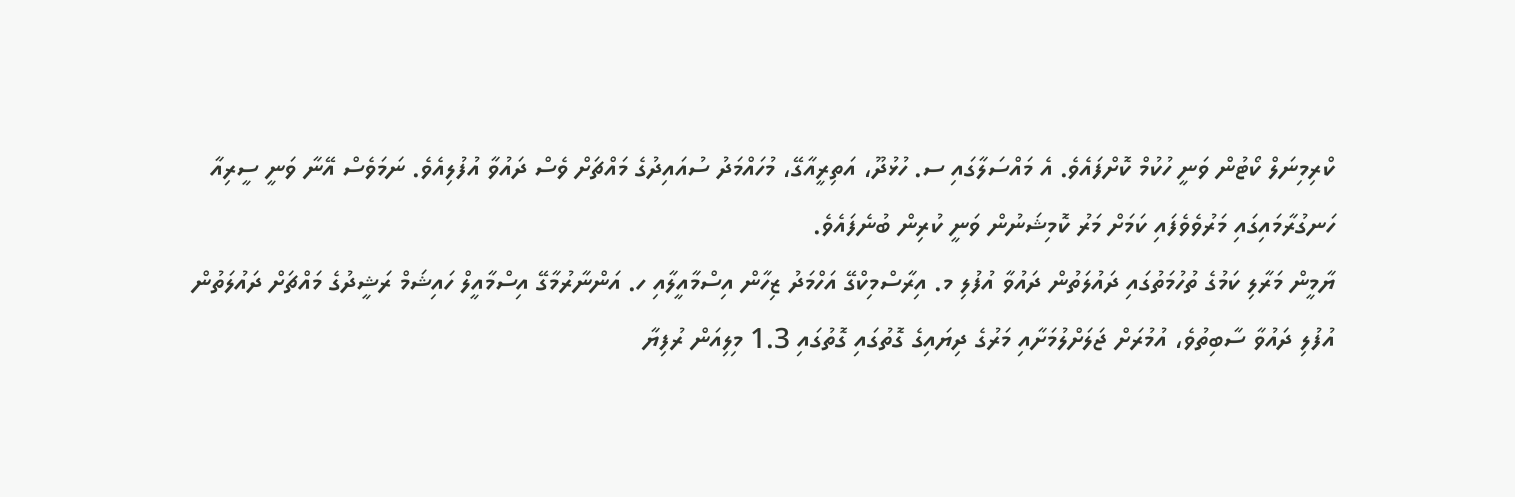ކްރިމިނަލް ކޯޓުން ވަނީ ހުކުމް ކޮށްފައެވެ. އެ މައްސަލާގައި ސ. ހުޅުދޫ، އަތިރީއާގޭ، މުހައްމަދު ސުއައިދުގެ މައްޗަށް ވެސް ދައުވާ އުފުލިއެވެ. ނަމަވެސް އޭނާ ވަނީ ސީރިއާ ހަނގުރާމައިގައި މަރުވެވެފައި ކަމަށް މަރު ކޮމިޝަނުން ވަނީ ކުރިން ބުނެފައެވެ.
ޔާމީން މަރާލި ކަމުގެ ތުހުމަތުގައި ދައުލަތުން ދައުވާ އުފުލި މ. އިރާސްމިކްގޭ އަހްމަދު ޒިހާން އިސްމާއީލާއި ހ. އަންނާރުމާގޭ އިސްމާއީލް ހައިޝަމް ރަޝީދުގެ މައްޗަށް ދައުލަތުން އުފުލި ދައުވާ ސާބިތުވެ، އުމުރަށް ޖަލަށްލުމަށާއި މަރުގެ ދިޔައިގެ ގޮތުގައި ގޮތުގައި 1.3 މިލިއަން ރުފިޔާ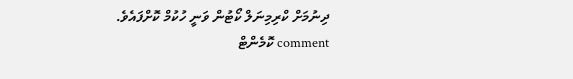ދިނުމަށް ކްރިމިނަލް ކޯޓުން ވަނީ ހުކުމް ކޮށްފައެވެ.
comment ކޮމެންޓް